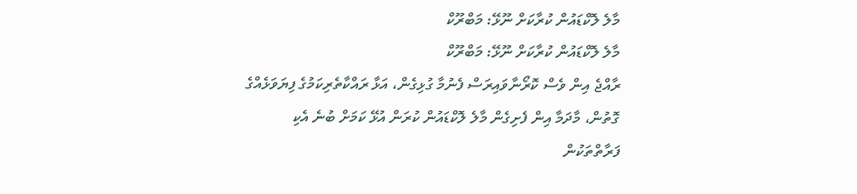މާލެ ލޮކްޑައުން ކުރާކަށް ނޫޅޭ: މަބްރޫކް
މާލެ ލޮކްޑައުން ކުރާކަށް ނޫޅޭ: މަބްރޫކް
ރާއްޖެ އިން ވެސް ކޮރޯނާވައިރަސް ފެނުމާ ގުޅިގެން، އަޅާ ރައްކާތެރިކަމުގެ ފިޔަވަޅެއްގެ ގޮތުން، މާދަމާ އިން ފެށިގެން މާލެ ލޮކްޑައުން ކުރަން އުޅޭ ކަމަށް ބުނެ އެކި ފަރާތްތަކުން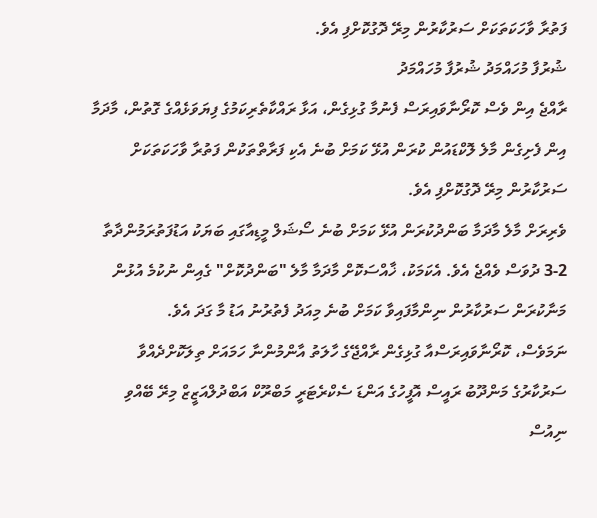ފަތުރާ ވާހަކަތަކަށް ސަރުކާރުން މިރޭ ދޮގުކޮށްފި އެވެ.
ޝުރުފާ މުހައްމަދު ޝުރުފާ މުހައްމަދު
ރާއްޖެ އިން ވެސް ކޮރޯނާވައިރަސް ފެނުމާ ގުޅިގެން، އަޅާ ރައްކާތެރިކަމުގެ ފިޔަވަޅެއްގެ ގޮތުން، މާދަމާ އިން ފެށިގެން މާލެ ލޮކްޑައުން ކުރަން އުޅޭ ކަމަށް ބުނެ އެކި ފަރާތްތަކުން ފަތުރާ ވާހަކަތަކަށް ސަރުކާރުން މިރޭ ދޮގުކޮށްފި އެވެ.
ވެރިރަށް މާލެ މާދަމާ ބަންދުކުރަން އުޅޭ ކަމަށް ބުނެ ސޯޝަލް މީޑިއާގައި ބަޔަކު އަޑުފަތުރަމުންދާތާ 2-3 ދުވަސް ވެއްޖެ އެވެ. އެކަމަކު، ޚާއްސަކޮށް މާދަމާ މާލެ "ބަންދުކޮށް" ގެއިން ނުކުމެ އުޅުން މަނާކުރަން ސަރުކާރުން ނިންމާފައިވާ ކަމަށް ބުނެ މިއަދު ފެތުރުނު އަޑު މާ ގަދަ އެވެ.
ނަމަވެސް، ކޮރޯނާވައިރަސްއާ ގުޅިގެން ރާއްޖޭގެ ހާލަތު އާންމުންނާ ހަމައަށް ތިލަކޮށްދެއްވާ ސަރުކާރުގެ މަންދޫބު ރައީސް އޮފީހުގެ އަންޑަ ސެކްރެޓަރީ މަބްރޫކް އަބްދުލްއަޒީޒް މިރޭ ބޭއްވި ނިއުސް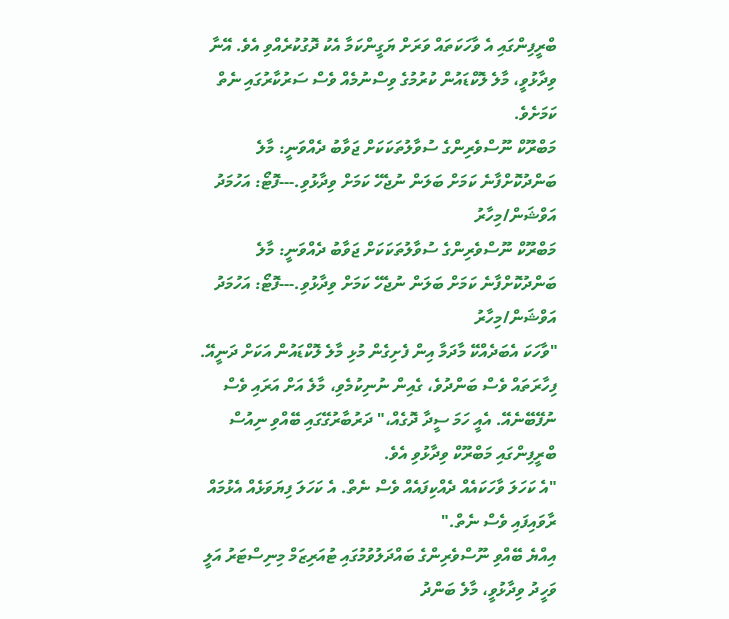ބްރީފިންގައި އެ ވާހަކަތައް ވަރަށް ޔަގީންކަމާ އެކު ދޮގުކުރެއްވި އެވެ. އޭނާ ވިދާޅުވީ، މާލެ ލޮކްޑައުން ކުރުމުގެ ވިސްނުމެއް ވެސް ސަރުކާރުގައި ނެތް ކަމަށެވެ.
މަބްރޫކް ނޫސްވެރިންގެ ސުވާލުތަކަކަށް ޖަވާބު ދެއްވަނީ: މާލެ ބަންދުކޮށްފާނެ ކަމަށް ބަލަން ނުޖެހޭ ކަމަށް ވިދާޅުވި.---ފޮޓޯ: އަހުމަދު އަވްޝަން/މިހާރު
މަބްރޫކް ނޫސްވެރިންގެ ސުވާލުތަކަކަށް ޖަވާބު ދެއްވަނީ: މާލެ ބަންދުކޮށްފާނެ ކަމަށް ބަލަން ނުޖެހޭ ކަމަށް ވިދާޅުވި.---ފޮޓޯ: އަހުމަދު އަވްޝަން/މިހާރު
"ވާހަކަ އެބަދެއްކޭ މާދަމާ އިން ފެށިގެން މުޅި މާލެ ލޮކްޑައުން އަކަށް ދަނީއޭ. ފިހާރަތައް ވެސް ބަންދުވެ، ގެއިން ނުނިކުމެވި، މާލެ އަށް އަރައި ވެސް ނުފޭބޭނެއޭ. އެއީ ހަމަ ސީދާ ދޮގެއް،" ދަރުބާރުގޭގައި ބޭއްވި ނިއުސް ބްރީފިންގައި މަބްރޫކް ވިދާޅުވި އެވެ.
"އެ ކަހަލަ ވާހަކައެއް ދެއްކިފައެއް ވެސް ނެތް. އެ ކަހަލަ ފިޔަވަޅެއް އެޅުމައް ރާވައިފައި ވެސް ނެތް."
އިއްޔެ ބޭއްވި ނޫސްވެރިންގެ ބައްދަލުވުމުގައި ޓުއަރިޒަމް މިނިސްޓަރު އަލީ ވަހީދު ވިދާޅުވީ، މާލެ ބަންދު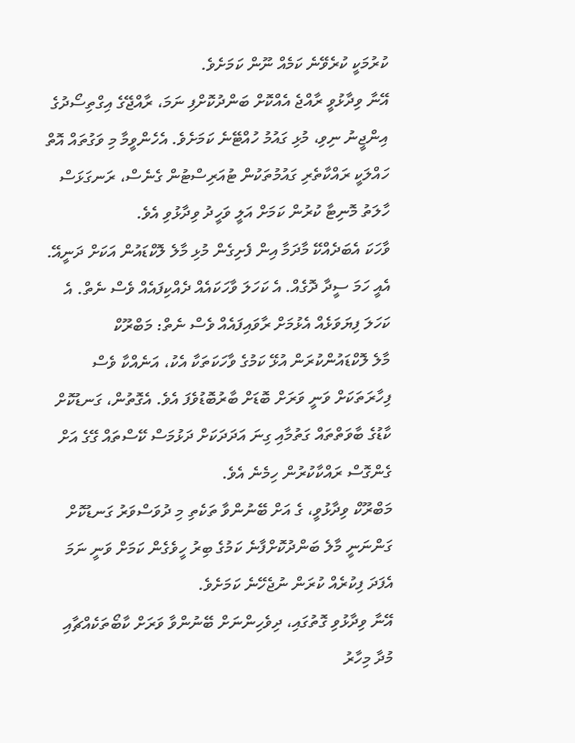ކުރުމަކީ ކުރެވޭނެ ކަމެއް ނޫން ކަމަށެވެ.
އޭނާ ވިދާޅުވީ ރާއްޖެ އެއްކޮށް ބަންދުކޮށްފި ނަމަ، ރާއްޖޭގެ އިގްތިސޯދުގެ އިންޖީނު ނިވި، މުޅި ގައުމު ހުއްޓޭނެ ކަމަށެވެ. އެހެންވީމާ މި ވަގުތައް އޮތް ހައްލަކީ ރައްކާތެރި ގައުމުތަކުން ޓުއަރިސްޓުން ގެނެސް، ރަނގަޅަސް ހާލަތު މޮނިޓާ ކުރުން ކަމަށް އަލީ ވަހީދު ވިދާޅުވި އެވެ.
ވާހަކަ އެބަދެއްކޭ މާދަމާ އިން ފެށިގެން މުޅި މާލެ ލޮކްޑައުން އަކަށް ދަނީއޭ. އެއީ ހަމަ ސީދާ ދޮގެއް. އެ ކަހަލަ ވާހަކައެއް ދެއްކިފައެއް ވެސް ނެތް. އެ ކަހަލަ ފިޔަވަޅެއް އެޅުމަށް ރާވައިފައެއް ވެސް ނެތް: މަބްރޫކް
މާލެ ލޮކްޑައުންކުރަން އުޅޭ ކަމުގެ ވާހަކަތަކާ އެކު، އަނެއްކާ ވެސް ފިހާރަތަކަށް ވަނީ ވަރަށް ބޮޑަށް ބާރުބޮޑުވެފަ އެވެ. އެގޮތުން، ގަނޑުކޮށް ކާޑުގެ ބާވަތްތައް ގަތުމާއި ގިނަ އަދަދަކަށް ދަޅުމަސް ކޭސްތައް ގޭގެ އަށް ގެންގޮސް ރައްކާކުރުން ހިމެނެ އެވެ.
މަބްރޫކް ވިދާޅުވީ، ގެ އަށް ބޭނުންވާ ތަކެތި މި ދުވަސްވަރު ގަނޑުކޮށް ގަންނަނީ މާލެ ބަންދުކޮށްފާނެ ކަމުގެ ބިރު ހީވެގެން ކަމަށް ވަނީ ނަމަ އެފަދަ ފިކުރެއް ކުރަން ނުޖެހޭނެ ކަމަށެވެ.
އޭނާ ވިދާޅުވި ގޮތުގައި، ދިވެހިންނަށް ބޭނުންވާ ވަރަށް ކާބޯތަކެއްޗާއި މުދާ މިހާރު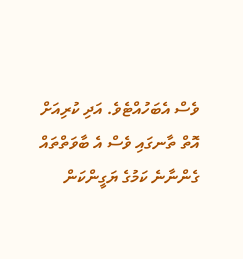ވެސް އެބަހުއްޓެވެ. އަދި ކުރިއަށް އޮތް ތާނގައި ވެސް އެ ބާވަތްތައް ގެންނާނެ ކަމުގެ ޔަގީންކަން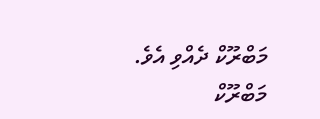މަބްރޫކް ދެއްވި އެވެ.
މަބްރޫކް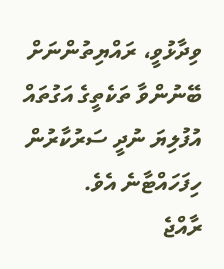ވިދާޅުވީ، ރައްޔިތުންނަށް ބޭނުންވާ ތަކެތީގެ އަގުތައް އުފުލިޔަ ނުދީ ސަރުކާރުން ހިފަހައްޓާނެ އެވެ.
ރާއްޖެ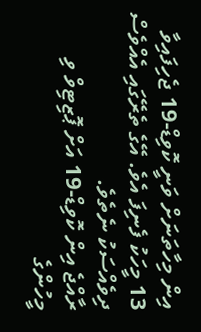އިން މިހާތަނަށް ވަނީ ކޮވިޑް-19 ޖެހިފައިވާ 13 މީހަކު ފެނިފަ އެވެ. އޭގެ ތެރޭގައި އެއްވެސް ދިވެއްސަކު ނެތެވެ.
ރާއްޖެ އިން ކޮވިޑް-19 އަށް ޕޮޒިޓިވް ވި މީހުންގެ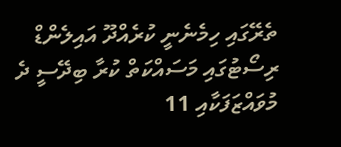ތެރޭގައި ހިމެނެނީ ކުރެއްދޫ އައިލެންޑް ރިސޯޓުގައި މަސައްކަތް ކުރާ ބިދޭސީ ދެ މުވައްޒަފަކާއި 11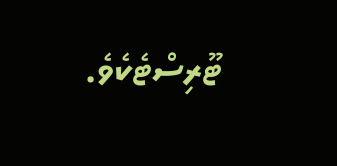ޓޫރިސްޓެކެވެ.